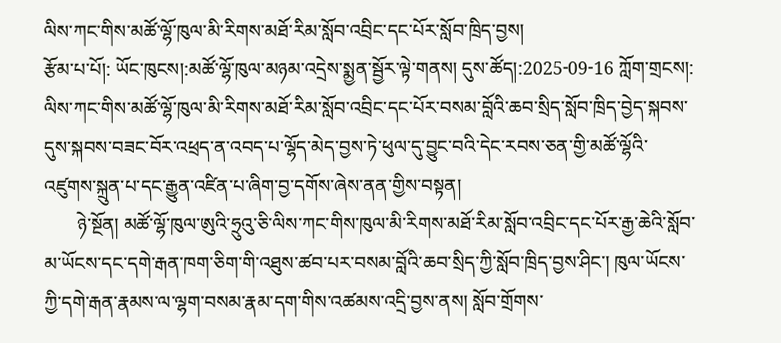ལིས་ཀང་གིས་མཚོ་ལྷོ་ཁུལ་མི་རིགས་མཐོ་རིམ་སློབ་འབྲིང་དང་པོར་སློབ་ཁྲིད་བྱས།
རྩོམ་པ་པོ།: ཡོང་ཁུངས།:མཚོ་ལྷོ་ཁུལ་མཉམ་འདྲེས་སྨྱན་སྦྱོར་ལྟེ་གནས། དུས་ཚོད།:2025-09-16 ཀློག་གྲངས།:
ལིས་ཀང་གིས་མཚོ་ལྷོ་ཁུལ་མི་རིགས་མཐོ་རིམ་སློབ་འབྲིང་དང་པོར་བསམ་བློའི་ཆབ་སྲིད་སློབ་ཁྲིད་བྱེད་སྐབས་དུས་སྐབས་བཟང་བོར་འཕྲད་ན་འབད་པ་ལྷོད་མེད་བྱས་ཏེ་ཕུལ་དུ་བྱུང་བའི་དེང་རབས་ཅན་གྱི་མཚོ་ལྷོའི་འཛུགས་སྐྲུན་པ་དང་རྒྱུན་འཛིན་པ་ཞིག་བྱ་དགོས་ཞེས་ནན་གྱིས་བསྟན།
       ཉེ་སྔོན། མཚོ་ལྷོ་ཁུལ་ཨུའི་ཧྲུའུ་ཅི་ལིས་ཀང་གིས་ཁུལ་མི་རིགས་མཐོ་རིམ་སློབ་འབྲིང་དང་པོར་རྒྱ་ཆེའི་སློབ་མ་ཡོངས་དང་དགེ་རྒན་ཁག་ཅིག་གི་འཐུས་ཚབ་པར་བསམ་བློའི་ཆབ་སྲིད་ཀྱི་སློབ་ཁྲིད་བྱས་ཤིང་། ཁུལ་ཡོངས་ཀྱི་དགེ་རྒན་རྣམས་ལ་ལྷག་བསམ་རྣམ་དག་གིས་འཚམས་འདྲི་བྱས་ནས། སློབ་གྲོགས་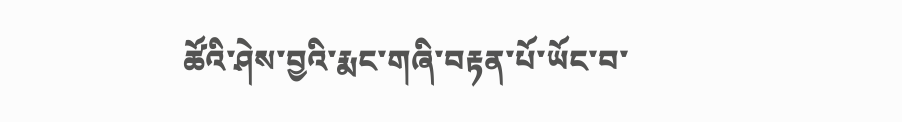ཚོའི་ཤེས་བྱའི་རྨང་གཞི་བརྟན་པོ་ཡོང་བ་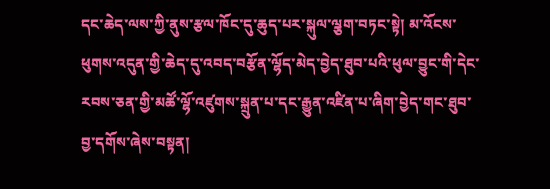དང་ཆེད་ལས་ཀྱི་ནུས་རྩལ་ཁོང་དུ་ཆུད་པར་སྐུལ་ལྕག་བཏང་སྟེ། མ་འོངས་ཕུགས་འདུན་གྱི་ཆེད་དུ་འབད་བརྩོན་ལྷོད་མེད་བྱེད་ཐུབ་པའི་ཕུལ་བྱུང་གི་དེང་རབས་ཅན་གྱི་མཚོ་ལྷོ་འཛུགས་སྐྲུན་པ་དང་རྒྱུན་འཛིན་པ་ཞིག་བྱེད་གང་ཐུབ་བྱ་དགོས་ཞེས་བསྟན།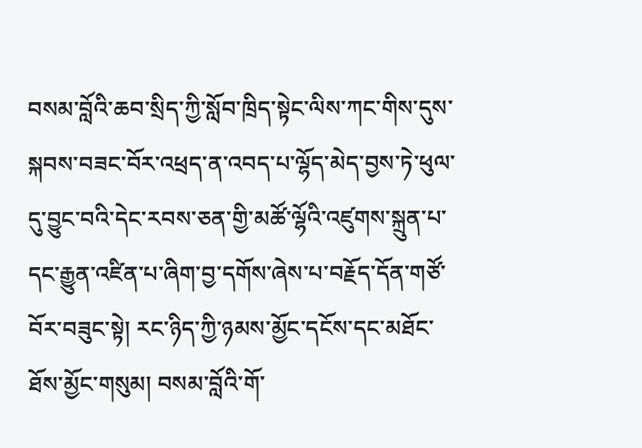བསམ་བློའི་ཆབ་སྲིད་ཀྱི་སློབ་ཁྲིད་སྟེང་ལིས་ཀང་གིས་དུས་སྐབས་བཟང་བོར་འཕྲད་ན་འབད་པ་ལྷོད་མེད་བྱས་ཏེ་ཕུལ་དུ་བྱུང་བའི་དེང་རབས་ཅན་གྱི་མཚོ་ལྷོའི་འཛུགས་སྐྲུན་པ་དང་རྒྱུན་འཛིན་པ་ཞིག་བྱ་དགོས་ཞེས་པ་བརྗོད་དོན་གཙོ་བོར་བཟུང་སྟེ། རང་ཉིད་ཀྱི་ཉམས་མྱོང་དངོས་དང་མཐོང་ཐོས་མྱོང་གསུམ། བསམ་བློའི་གོ་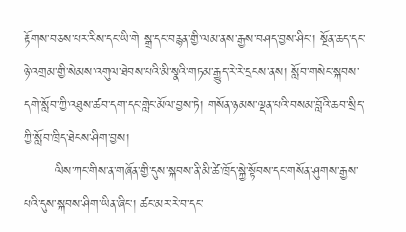རྟོགས་བཅས་པར་རིས་དང་ཡི་གེ སྒྲ་དང་བརྙན་གྱི་ལམ་ནས་རྒྱས་བཤད་བྱས་ཤིང་། སྔོན་ཆད་དང་ཉེ་འགྲམ་གྱི་སེམས་འགུལ་ཐེབས་པའི་མི་སྣའི་གཏམ་རྒྱུད་རེ་རེ་དྲངས་ནས། སློབ་གསེང་སྐབས་དགེ་སློབ་ཀྱི་འཐུས་ཚབ་དག་དང་གླེང་མོལ་བྱས་ཏེ། གསོན་ཉམས་ལྡན་པའི་བསམ་བློའི་ཆབ་སྲིད་ཀྱི་སློབ་ཁྲིད་ཐེངས་ཤིག་བྱས།
       ལིས་ཀང་གིས་ན་གཞོན་གྱི་དུས་སྐབས་ནི་མི་ཚེ་ཁྲོད་སྐྱེ་སྟོབས་དང་གསོན་ཤུགས་རྒྱས་པའི་དུས་སྐབས་ཤིག་ཡིན་ཞིང་། ཚང་མར་རེ་བ་དང་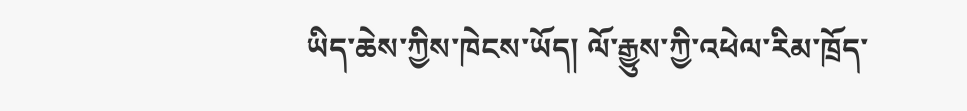ཡིད་ཆེས་ཀྱིས་ཁེངས་ཡོད། ལོ་རྒྱུས་ཀྱི་འཕེལ་རིམ་ཁྲོད་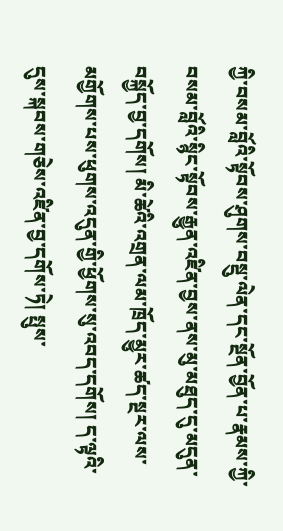ཀྱི་བསམ་བློའི་སྟོབས་ཤུགས་བསྡུ་ལེན་དང་སྔོན་བྱོན་པ་རྣམས་ཀྱི་བསམ་བློའི་སྙིང་སྟོབས་རྒྱུན་འཛིན་བྱས་ནས་མུ་མཐུད་དུ་མདུན་བསྐྱོད་བྱ་དགོས། མི་ཚེའི་འགྲན་ལམ་ཁྲོད་མྱུར་ཚད་སྔར་ལས་མགྱོགས་པས་ཕུགས་འདུན་གྱི་ཕྱོགས་སུ་འབད་དགོས། ད་ལྟའི་དུས་སྐབས་གཅེས་འཛིན་བྱ་དགོས་ཏེ། སྤུས་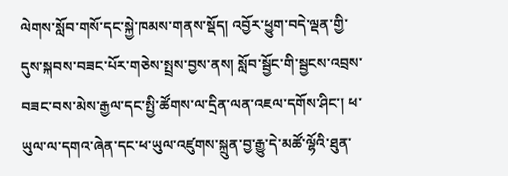ལེགས་སློབ་གསོ་དང་སྐྱེ་ཁམས་གནས་སྡོད། འབྱོར་ཕྱུག་བདེ་ལྡན་གྱི་དུས་སྐབས་བཟང་པོར་གཅེས་སྤྲས་བྱས་ནས། སློབ་སྦྱོང་གི་སྦྱངས་འབྲས་བཟང་བས་མེས་རྒྱལ་དང་སྤྱི་ཚོགས་ལ་དྲིན་ལན་འཇལ་དགོས་ཤིང་། ཕ་ཡུལ་ལ་དགའ་ཞེན་དང་ཕ་ཡུལ་འཛུགས་སྐྲུན་བྱ་རྒྱུ་དེ་མཚོ་ལྷོའི་ཐུན་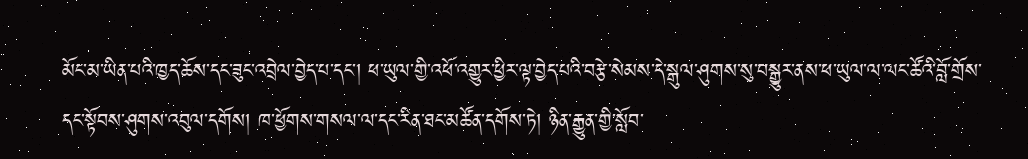མོང་མ་ཡིན་པའི་ཁྱད་ཆོས་དང་ཟུང་འབྲེལ་བྱེད་པ་དང་། ཕ་ཡུལ་གྱི་འཕོ་འགྱུར་ཕྱིར་ལྟ་བྱེད་པའི་བརྩེ་སེམས་དེ་སྒུལ་ཤུགས་སུ་བསྒྱུར་ནས་ཕ་ཡུལ་ལ་ལང་ཚོའི་བློ་གྲོས་དང་སྟོབས་ཤུགས་འབུལ་དགོས། ཁ་ཕྱོགས་གསལ་ལ་དང་རིན་ཐང་མཚོན་དགོས་ཏེ། ཉིན་རྒྱུན་གྱི་སློབ་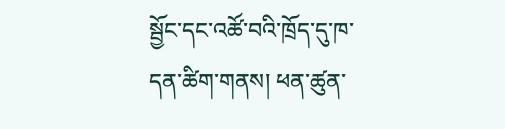སྦྱོང་དང་འཚོ་བའི་ཁྲོད་དུ་ཁ་དན་ཚིག་གནས། ཕན་ཚུན་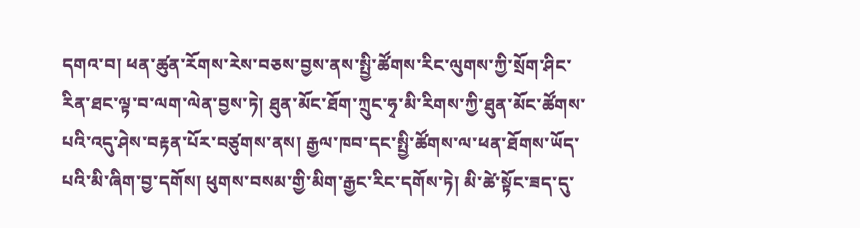དགའ་བ། ཕན་ཚུན་རོགས་རེས་བཅས་བྱས་ནས་སྤྱི་ཚོགས་རིང་ལུགས་ཀྱི་སྲོག་ཤིང་རིན་ཐང་ལྟ་བ་ལག་ལེན་བྱས་ཏེ། ཐུན་མོང་ཐོག་ཀྲུང་ཧྭ་མི་རིགས་ཀྱི་ཐུན་མོང་ཚོགས་པའི་འདུ་ཤེས་བརྟན་པོར་བཙུགས་ནས། རྒྱལ་ཁབ་དང་སྤྱི་ཚོགས་ལ་ཕན་ཐོགས་ཡོད་པའི་མི་ཞིག་བྱ་དགོས། ཕུགས་བསམ་གྱི་མིག་རྒྱང་རིང་དགོས་ཏེ། མི་ཚེ་སྟོང་ཟད་དུ་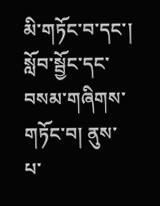མི་གཏོང་བ་དང་། སློབ་སྦྱོང་དང་བསམ་གཞིགས་གཏོང་བ། ནུས་པ་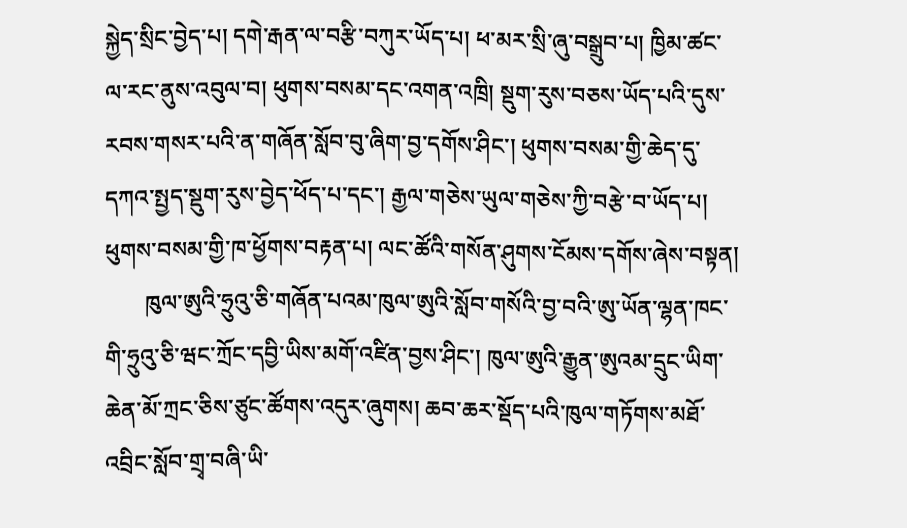སྐྱེད་སྲིང་བྱེད་པ། དགེ་རྒན་ལ་བརྩི་བཀུར་ཡོད་པ། ཕ་མར་སྲི་ཞུ་བསྒྲུབ་པ། ཁྱིམ་ཚང་ལ་རང་ནུས་འབུལ་བ། ཕུགས་བསམ་དང་འགན་འཁྲི། སྡུག་རུས་བཅས་ཡོད་པའི་དུས་རབས་གསར་པའི་ན་གཞོན་སློབ་བུ་ཞིག་བྱ་དགོས་ཤིང་། ཕུགས་བསམ་གྱི་ཆེད་དུ་དཀའ་སྤྱད་སྡུག་རུས་བྱེད་ཕོད་པ་དང་། རྒྱལ་གཅེས་ཡུལ་གཅེས་ཀྱི་བརྩེ་བ་ཡོད་པ། ཕུགས་བསམ་གྱི་ཁ་ཕྱོགས་བརྟན་པ། ལང་ཚོའི་གསོན་ཤུགས་ངོམས་དགོས་ཞེས་བསྟན།
       ཁུལ་ཨུའི་ཧྲུའུ་ཅི་གཞོན་པའམ་ཁུལ་ཨུའི་སློབ་གསོའི་བྱ་བའི་ཨུ་ཡོན་ལྷན་ཁང་གི་ཧྲུའུ་ཅི་ཝང་ཀྲོང་དབྱི་ཡིས་མགོ་འཛིན་བྱས་ཤིང་། ཁུལ་ཨུའི་རྒྱུན་ཨུའམ་དྲུང་ཡིག་ཆེན་མོ་ཀྲང་ཅིས་ཙུང་ཚོགས་འདུར་ཞུགས། ཆབ་ཆར་སྡོད་པའི་ཁུལ་གཏོགས་མཐོ་འབྲིང་སློབ་གྲྭ་བཞི་ཡི་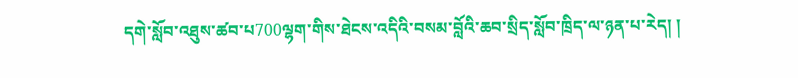དགེ་སློབ་འཐུས་ཚབ་པ700ལྷག་གིས་ཐེངས་འདིའི་བསམ་བློའི་ཆབ་སྲིད་སློབ་ཁྲིད་ལ་ཉན་པ་རེད། །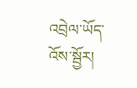འབྲེལ་ཡོད་འོས་སྦྱོར།